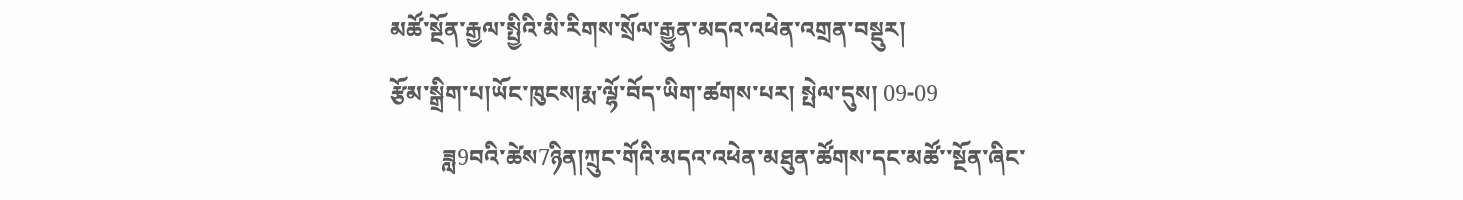མཚོ་སྔོན་རྒྱལ་སྤྱིའི་མི་རིགས་སྲོལ་རྒྱུན་མདའ་འཕེན་འགྲན་བསྡུར།
རྩོམ་སྒྲིག་པ།ཡོང་ཁུངས།རྨ་ལྷོ་བོད་ཡིག་ཚགས་པར། སྤེལ་དུས། 09-09
         ཟླ9བའི་ཚེས7ཉིན།ཀྲུང་གོའི་མདའ་འཕེན་མཐུན་ཚོགས་དང་མཚོ་་སྔོན་ཞིང་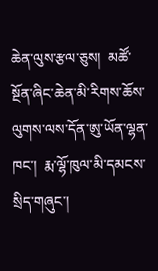ཆེན་ལུས་རྩལ་ཅུས།  མཚོ་སྔོན་ཞིང་ཆེན་མི་རིགས་ཆོས་ལུགས་ལས་དོན་ཨུ་ཡོན་ལྷན་ཁང་།  རྨ་ལྷོ་ཁུལ་མི་དམངས་སྲིད་གཞུང་།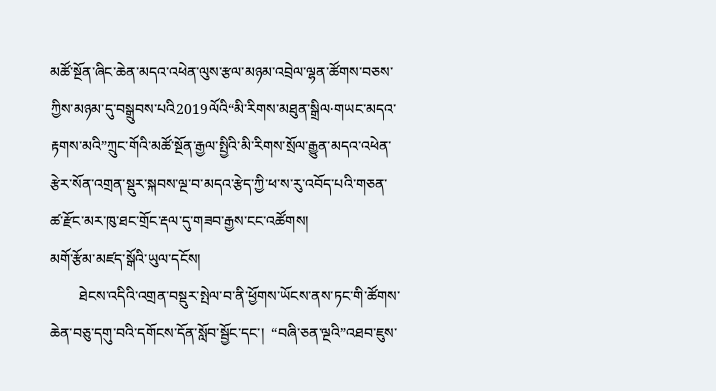མཚོ་སྔོན་ཞིང་ཆེན་མདའ་འཕེན་ལུས་རྩལ་མཉམ་འབྲེལ་ལྷན་ཚོགས་བཅས་ཀྱིས་མཉམ་དུ་བསྒྲུབས་པའི2019ལོའི“མི་རིགས་མཐུན་སྒྲིལ·གཡང་མདའ་རྟགས་མའི”ཀྲུང་གོའི་མཚོ་སྔོན་རྒྱལ་སྤྱིའི་མི་རིགས་སྲོལ་རྒྱུན་མདའ་འཕེན་རྩེར་སོན་འགྲན་སྡུར་སྐབས་ལྔ་བ་མདའ་རྩེད་ཀྱི་ཕ་ས་རུ་འབོད་པའི་གཅན་ཚ་རྫོང་མར་ཁུ་ཐང་གྲོང་རྡལ་དུ་གཟབ་རྒྱས་ངང་འཚོགས།
མགོ་རྩོམ་མཛད་སྒོའི་ཡུལ་དངོས།
        ཐེངས་འདིའི་འགྲན་བསྡུར་སྤེལ་བ་ནི་ཕྱོགས་ཡོངས་ནས་ཏང་གི་ཚོགས་ཆེན་བཅུ་དགུ་བའི་དགོངས་དོན་སློབ་སྦྱོང་དང་།  “བཞི་ཅན་ལྔའི”འཐབ་ཇུས་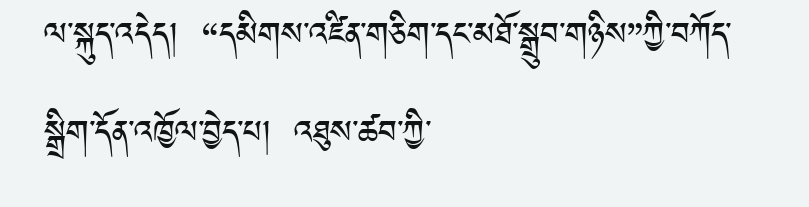ལ་སྐུད་འདེད།  “དམིགས་འཛིན་གཅིག་དང་མཐོ་སྒྲུབ་གཉིས”ཀྱི་བཀོད་སྒྲིག་དོན་འཁྱོལ་བྱེད་པ།  འཐུས་ཚབ་ཀྱི་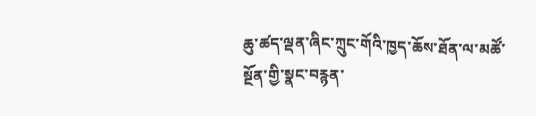ཆུ་ཚད་ལྡན་ཞིང་ཀྲུང་གོའི་ཁྱད་ཆོས་ཐོན་ལ་མཚོ་སྔོན་གྱི་སྣང་བརྙན་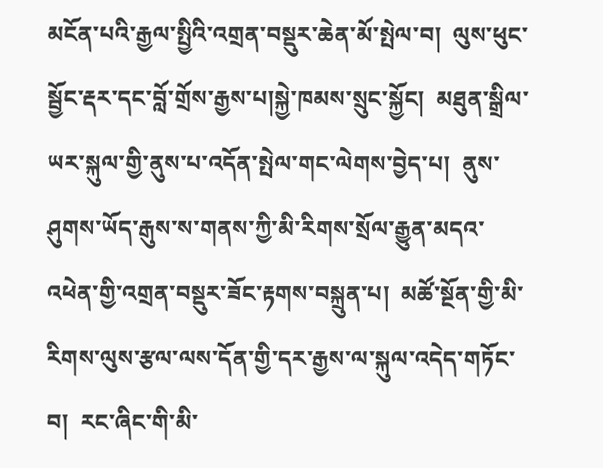མངོན་པའི་རྒྱལ་སྤྱིའི་འགྲན་བསྡུར་ཆེན་མོ་སྤེལ་བ།  ལུས་ཕུང་སྦྱོང་རྡར་དང་བློ་གྲོས་རྒྱས་པ།སྐྱེ་ཁམས་སྲུང་སྐྱོང།  མཐུན་སྒྲིལ་ཡར་སྐུལ་གྱི་ནུས་པ་འདོན་སྤེལ་གང་ལེགས་བྱེད་པ།  ནུས་ཤུགས་ཡོད་རྒུས་ས་གནས་ཀྱི་མི་རིགས་སྲོལ་རྒྱུན་མདའ་འཕེན་གྱི་འགྲན་བསྡུར་ཟོང་རྟགས་བསྐྲུན་པ།  མཚོ་སྔོན་གྱི་མི་རིགས་ལུས་རྩལ་ལས་དོན་གྱི་དར་རྒྱས་ལ་སྐུལ་འདེད་གཏོང་བ།  རང་ཞིང་གི་མི་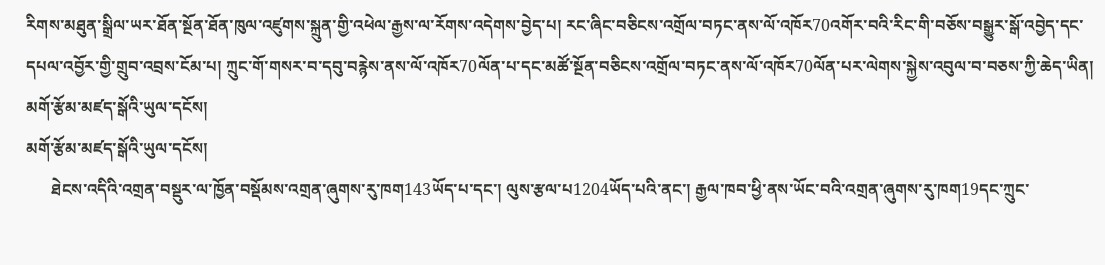རིགས་མཐུན་སྒྲིལ་ཡར་ཐོན་སྔོན་ཐོན་ཁུལ་འཛུགས་སྐྲུན་གྱི་འཕེལ་རྒྱས་ལ་རོགས་འདེགས་བྱེད་པ། རང་ཞིང་བཅིངས་འགྲོལ་བཏང་ནས་ལོ་འཁོར70འགོར་བའི་རིང་གི་བཅོས་བསྒྱུར་སྒོ་འབྱེད་དང་དཔལ་འབྱོར་གྱི་གྲུབ་འབྲས་ངོམ་པ། ཀྲུང་གོ་གསར་བ་དབུ་བརྙེས་ནས་ལོ་འཁོར70ལོན་པ་དང་མཚོ་སྔོན་བཅིངས་འགྲོལ་བཏང་ནས་ལོ་འཁོར70ལོན་པར་ལེགས་སྐྱེས་འབུལ་བ་བཅས་ཀྱི་ཆེད་ཡིན།
མགོ་རྩོམ་མཛད་སྒོའི་ཡུལ་དངོས།
མགོ་རྩོམ་མཛད་སྒོའི་ཡུལ་དངོས།
      ཐེངས་འདིའི་འགྲན་བསྡུར་ལ་ཁྱོན་བསྡོམས་འགྲན་ཞུགས་རུ་ཁག143ཡོད་པ་དང་། ལུས་རྩལ་པ1204ཡོད་པའི་ནང་། རྒྱལ་ཁབ་ཕྱི་ནས་ཡོང་བའི་འགྲན་ཞུགས་རུ་ཁག19དང་ཀྲུང་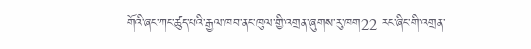གོའི་ཞང་ཀང་ཚུད་པའི་རྒྱལ་ཁབ་ནང་ཁུལ་གྱི་འགྲན་ཞུགས་རུ་ཁག22 རང་ཞིང་གི་འགྲན་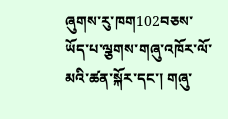ཞུགས་རུ་ཁག102བཅས་ཡོད་པ་ལྕགས་གཞུ་འཁོར་ལོ་མའི་ཚན་སྐོར་དང་། གཞུ་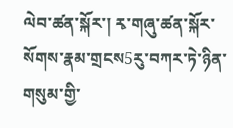ལེབ་ཚན་སྐོར་། རྭ་གཞུ་ཚན་སྐོར་སོགས་རྣམ་གྲངས5རུ་བཀར་ཏེ་ཉིན་གསུམ་གྱི་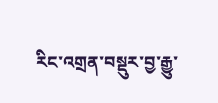རིང་འགྲན་བསྡུར་བྱ་རྒྱུ་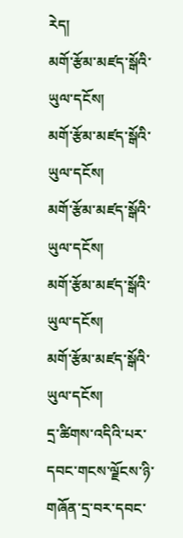རེད།
མགོ་རྩོམ་མཛད་སྒོའི་ཡུལ་དངོས།
མགོ་རྩོམ་མཛད་སྒོའི་ཡུལ་དངོས།
མགོ་རྩོམ་མཛད་སྒོའི་ཡུལ་དངོས།
མགོ་རྩོམ་མཛད་སྒོའི་ཡུལ་དངོས།
མགོ་རྩོམ་མཛད་སྒོའི་ཡུལ་དངོས།
དྲ་ཚིགས་འདིའི་པར་དབང་གངས་ལྗོངས་ཉི་གཞོན་དྲ་བར་དབང་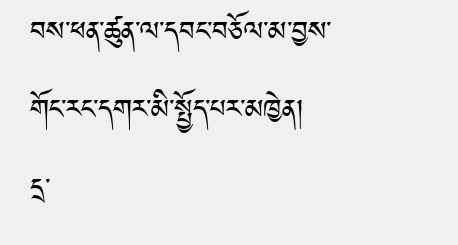བས་ཕན་ཚུན་ལ་དབང་བཅོལ་མ་བྱས་གོང་རང་དགར་མི་སྤྱོད་པར་མཁྱེན།
དྲ་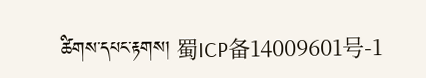ཚིགས་དཔང་རྟགས། 蜀ICP备14009601号-1